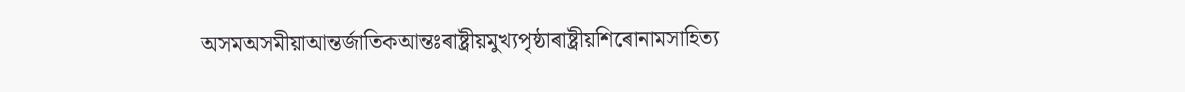অসমঅসমীয়াআন্তর্জাতিকআন্তঃৰাষ্ট্ৰীয়মুখ্যপৃষ্ঠাৰাষ্ট্ৰীয়শিৰোনামসাহিত্য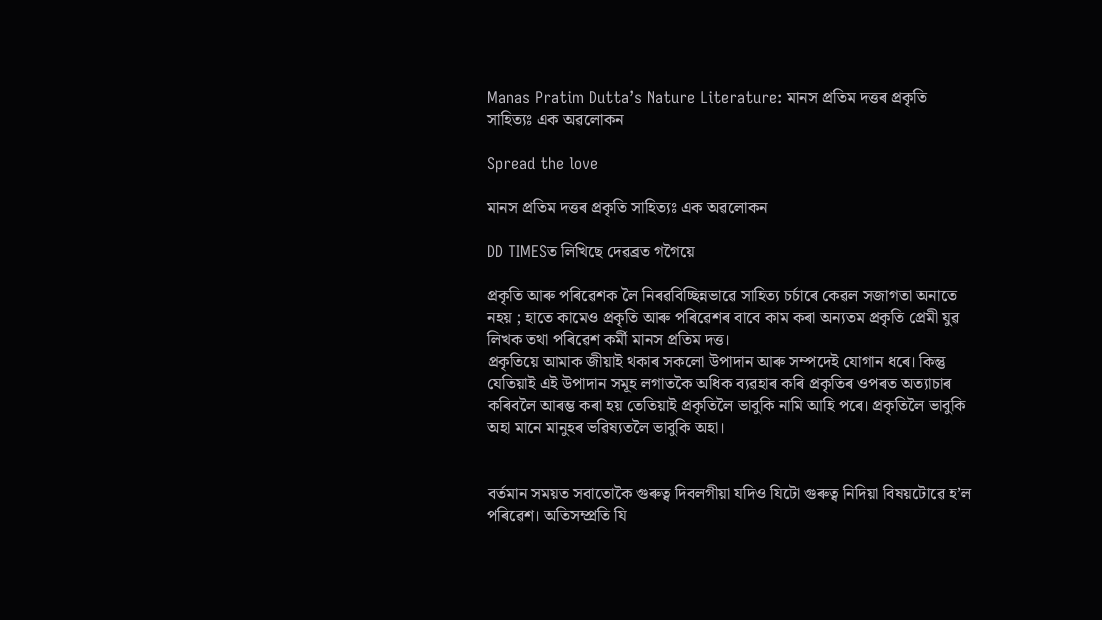Manas Pratim Dutta’s Nature Literature: মানস প্ৰতিম দত্তৰ প্ৰকৃতি সাহিত্যঃ এক অৱলোকন

Spread the love

মানস প্ৰতিম দত্তৰ প্ৰকৃতি সাহিত্যঃ এক অৱলোকন

DD TIMESত লিখিছে দেৱব্ৰত গগৈয়ে

প্ৰকৃতি আৰু পৰিৱেশক লৈ নিৰৱবিচ্ছিন্নভাৱে সাহিত্য চৰ্চাৰে কেৱল সজাগতা অনাতে নহয় ; হাতে কামেও প্ৰকৃতি আৰু পৰিৱেশৰ বাবে কাম কৰা অন্যতম প্ৰকৃতি প্ৰেমী যুৱ লিখক তথা পৰিৱেশ কৰ্মী মানস প্ৰতিম দত্ত।
প্ৰকৃতিয়ে আমাক জীয়াই থকাৰ সকলো উপাদান আৰু সম্পদেই যোগান ধৰে। কিন্তু যেতিয়াই এই উপাদান সমূহ লগাতকৈ অধিক ব্যৱহাৰ কৰি প্ৰকৃতিৰ ওপৰত অত্যাচাৰ কৰিবলৈ আৰম্ভ কৰা হয় তেতিয়াই প্রকৃতিলৈ ভাবুকি নামি আহি পৰে। প্রকৃতিলৈ ভাবুকি অহা মানে মানুহৰ ভৱিষ্যতলৈ ভাবুকি অহা।


বৰ্তমান সময়ত সবাতোকৈ গুৰুত্ব দিবলগীয়া যদিও যিটো গুৰুত্ব নিদিয়া বিষয়টোৱে হ’ল পৰিৱেশ। অতিসম্প্ৰতি যি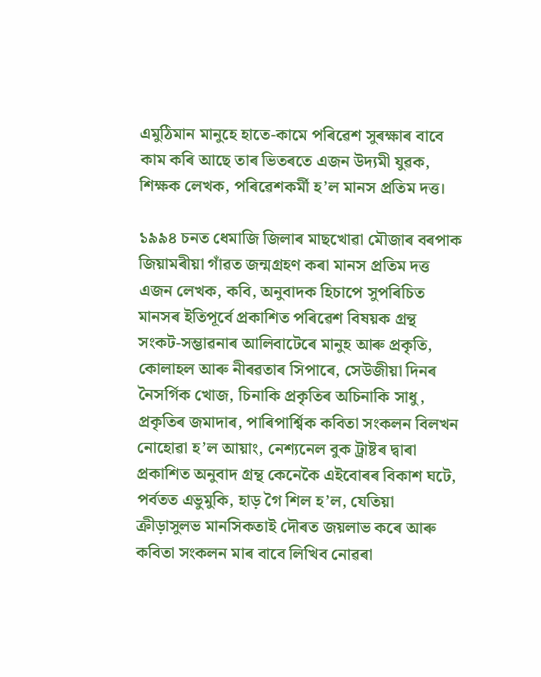এমুঠিমান মানুহে হাতে-কামে পৰিৱেশ সুৰক্ষাৰ বাবে কাম কৰি আছে তাৰ ভিতৰতে এজন উদ্যমী যুৱক, শিক্ষক লেখক, পৰিৱেশকৰ্মী হ’ল মানস প্ৰতিম দত্ত।

১৯৯৪ চনত ধেমাজি জিলাৰ মাছখোৱা মৌজাৰ বৰপাক জিয়ামৰীয়া গাঁৱত জন্মগ্ৰহণ কৰা মানস প্ৰতিম দত্ত এজন লেখক, কবি, অনুবাদক হিচাপে সুপৰিচিত মানসৰ ইতিপূৰ্বে প্ৰকাশিত পৰিৱেশ বিষয়ক গ্ৰন্থ সংকট-সম্ভাৱনাৰ আলিবাটেৰে মানুহ আৰু প্ৰকৃতি, কোলাহল আৰু নীৰৱতাৰ সিপাৰে, সেউজীয়া দিনৰ নৈসৰ্গিক খোজ, চিনাকি প্ৰকৃতিৰ অচিনাকি সাধু, প্ৰকৃতিৰ জমাদাৰ, পাৰিপাৰ্শ্বিক কবিতা সংকলন বিলখন নোহোৱা হ’ল আয়াং, নেশ্যনেল বুক ট্ৰাষ্টৰ দ্বাৰা প্ৰকাশিত অনুবাদ গ্ৰন্থ কেনেকৈ এইবোৰৰ বিকাশ ঘটে, পৰ্বতত এভুমুকি, হাড় গৈ শিল হ’ল, যেতিয়া ক্রীড়াসুলভ মানসিকতাই দৌৰত জয়লাভ কৰে আৰু কবিতা সংকলন মাৰ বাবে লিখিব নোৱৰা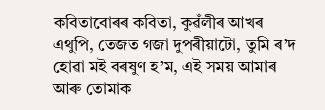কবিতাবোৰৰ কবিতা, কুৱঁলীৰ আখৰ এথুপি, তেজত গজা দুপৰীয়াটো, তুমি ৰ’দ হোৱা মই বৰষুণ হ’ম, এই সময় আমাৰ আৰু তোমাক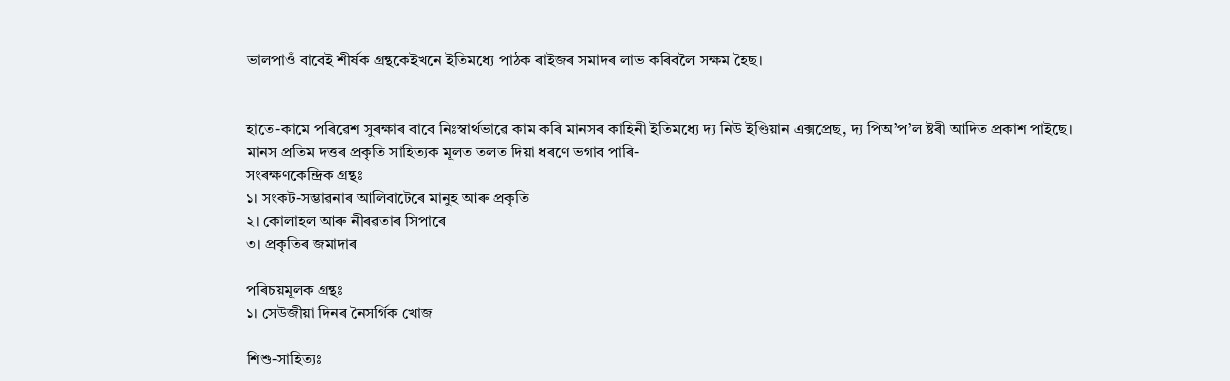ভালপাওঁ বাবেই শীৰ্ষক গ্ৰন্থকেইখনে ইতিমধ্যে পাঠক ৰাইজৰ সমাদৰ লাভ কৰিবলৈ সক্ষম হৈছ।


হাতে-কামে পৰিৱেশ সুৰক্ষাৰ বাবে নিঃস্বাৰ্থভাৱে কাম কৰি মানসৰ কাহিনী ইতিমধ্যে দ্য নিউ ইণ্ডিয়ান এক্সপ্ৰেছ, দ্য পিঅ’প’ল ষ্টৰী আদিত প্ৰকাশ পাইছে।
মানস প্ৰতিম দত্তৰ প্ৰকৃতি সাহিত্যক মূলত তলত দিয়া ধৰণে ভগাব পাৰি-
সংৰক্ষণকেন্দ্ৰিক গ্ৰন্থঃ
১। সংকট-সম্ভাৱনাৰ আলিবাটেৰে মানুহ আৰু প্ৰকৃতি
২। কোলাহল আৰু নীৰৱতাৰ সিপাৰে
৩। প্ৰকৃতিৰ জমাদাৰ

পৰিচয়মূলক গ্ৰন্থঃ
১। সেউজীয়া দিনৰ নৈসৰ্গিক খোজ

শিশু-সাহিত্যঃ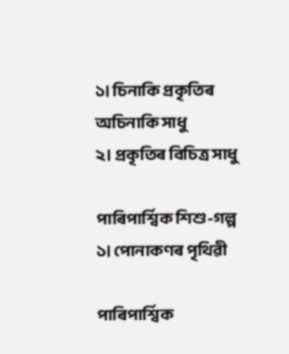১। চিনাকি প্ৰকৃতিৰ অচিনাকি সাধু
২। প্ৰকৃতিৰ বিচিত্ৰ সাধু

পাৰিপাৰ্শ্বিক শিশু-গল্প
১। পোনাকণৰ পৃথিৱী

পাৰিপাৰ্শ্বিক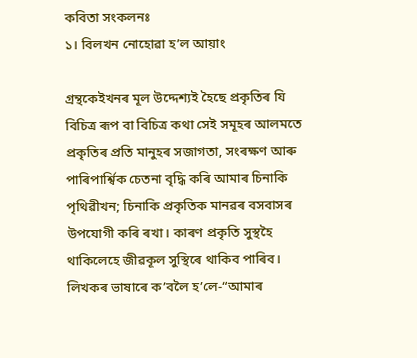কবিতা সংকলনঃ
১। বিলখন নোহোৱা হ’ল আয়াং

গ্ৰন্থকেইখনৰ মূল উদ্দেশ্যই হৈছে প্ৰকৃতিৰ যি বিচিত্ৰ ৰূপ বা বিচিত্ৰ কথা সেই সমূহৰ আলমতে প্ৰকৃতিৰ প্ৰতি মানুহৰ সজাগতা, সংৰক্ষণ আৰু পাৰিপাৰ্শ্বিক চেতনা বৃদ্ধি কৰি আমাৰ চিনাকি পৃথিৱীখন; চিনাকি প্ৰকৃতিক মানৱৰ বসবাসৰ উপযোগী কৰি ৰখা। কাৰণ প্ৰকৃতি সুস্থহৈ থাকিলেহে জীৱকূল সুস্থিৰে থাকিব পাৰিব। লিখকৰ ভাষাৰে ক’বলৈ হ’লে-“আমাৰ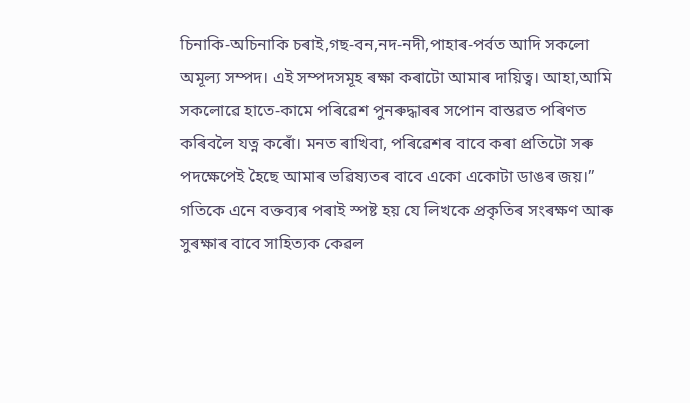চিনাকি-অচিনাকি চৰাই,গছ-বন,নদ-নদী,পাহাৰ-পৰ্বত আদি সকলো অমূল্য সম্পদ। এই সম্পদসমূহ ৰক্ষা কৰাটো আমাৰ দায়িত্ব। আহা,আমি সকলোৱে হাতে-কামে পৰিৱেশ পুনৰুদ্ধাৰৰ সপোন বাস্তৱত পৰিণত কৰিবলৈ যত্ন কৰোঁ। মনত ৰাখিবা, পৰিৱেশৰ বাবে কৰা প্ৰতিটো সৰু পদক্ষেপেই হৈছে আমাৰ ভৱিষ্যতৰ বাবে একো একোটা ডাঙৰ জয়।” গতিকে এনে বক্তব্যৰ পৰাই স্পষ্ট হয় যে লিখকে প্ৰকৃতিৰ সংৰক্ষণ আৰু সুৰক্ষাৰ বাবে সাহিত্যক কেৱল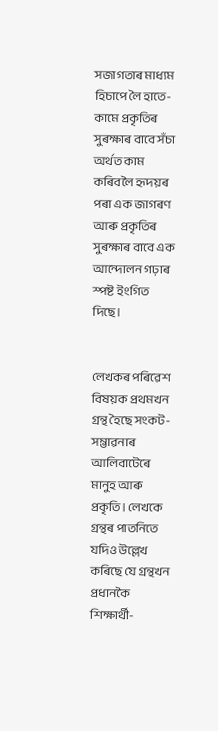সজাগতাৰ মাধ্যম হিচাপে লৈ হাতে-কামে প্ৰকৃতিৰ সুৰক্ষাৰ বাবে সঁচা অৰ্থত কাম কৰিবলৈ হৃদয়ৰ পৰা এক জাগৰণ আৰু প্ৰকৃতিৰ সুৰক্ষাৰ বাবে এক আন্দোলন গঢ়াৰ স্পষ্ট ইংগিত দিছে।


লেখকৰ পৰিৱেশ বিষয়ক প্ৰথমখন গ্ৰন্থ হৈছে সংকট-সম্ভাৱনাৰ আলিবাটেৰে মানুহ আৰু প্ৰকৃতি। লেখকে গ্ৰন্থৰ পাতনিতে যদিও উল্লেখ কৰিছে যে গ্ৰন্থখন প্ৰধানকৈ শিক্ষাৰ্থী-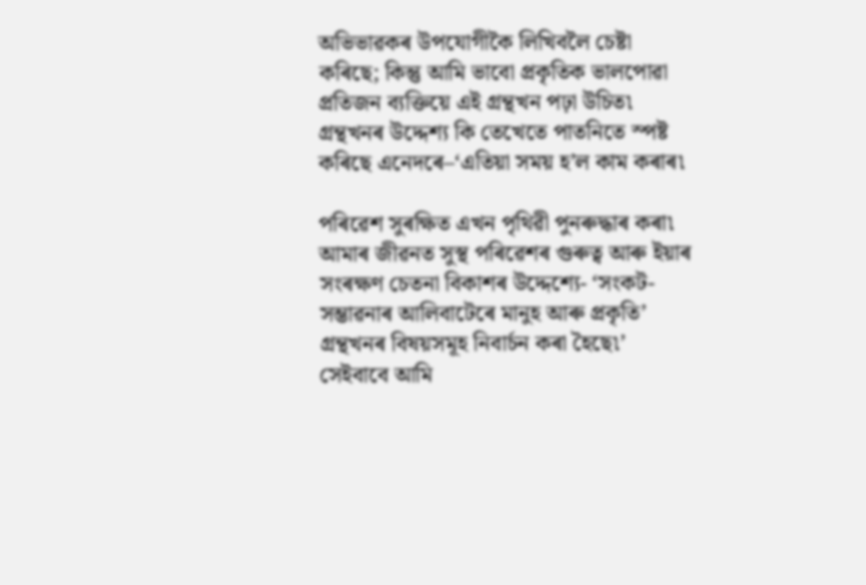অভিভাৱকৰ উপযোগীকৈ লিখিবলৈ চেষ্টা কৰিছে; কিন্তু আমি ভাবো প্ৰকৃতিক ভালপোৱা প্ৰতিজন ব্যক্তিয়ে এই গ্ৰন্থখন পঢ়া উচিত৷ গ্ৰন্থখনৰ উদ্দেশ্য কি তেখেতে পাতনিতে স্পষ্ট কৰিছে এনেদৰে–‘এতিয়া সময় হ’ল কাম কৰাৰ৷

পৰিৱেশ সুৰক্ষিত এখন পৃথিৱী পুনৰুদ্ধাৰ কৰা৷ আমাৰ জীৱনত সুস্থ পৰিৱেশৰ গুৰুত্ব আৰু ইয়াৰ সংৰক্ষণ চেতনা বিকাশৰ উদ্দেশ্যে- ‘সংকট-সম্ভাৱনাৰ আলিবাটেৰে মানুহ আৰু প্ৰকৃতি’ গ্ৰন্থখনৰ বিষয়সমূহ নিবাৰ্চন কৰা হৈছে৷’ সেইবাবে আমি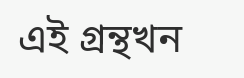এই গ্ৰন্থখন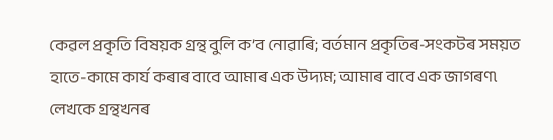কেৱল প্ৰকৃতি বিষয়ক গ্ৰন্থ বুলি ক’ব নোৱাৰি; বৰ্তমান প্ৰকৃতিৰ-সংকটৰ সময়ত হাতে-কামে কাৰ্য কৰাৰ বাবে আমাৰ এক উদ্যম; আমাৰ বাবে এক জাগৰণ৷ লেখকে গ্ৰন্থখনৰ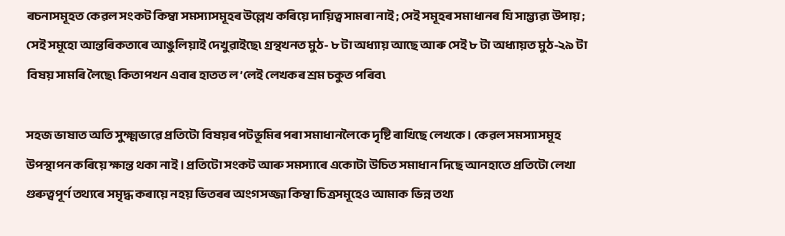ৰচনাসমূহত কেৱল সংকট কিম্বা সমস্যাসমূহৰ উল্লেখ কৰিয়ে দায়িত্ব সামৰা নাই; সেই সমূহৰ সমাধানৰ যি সাম্ভ্যৱ্য উপায়; সেই সমূহো আন্তৰিকতাৰে আঙুলিয়াই দেখুৱাইছে৷ গ্ৰন্থখনত মুঠ- ৮ টা অধ্যায় আছে আৰু সেই ৮ টা অধ্যায়ত মুঠ-২৯ টা বিষয় সামৰি লৈছে৷ কিতাপখন এবাৰ হাতত ল’লেই লেখকৰ শ্ৰম চকুত পৰিব৷

সহজ ভাষাত অতি সুক্ষ্মভাৱে প্ৰতিটো বিষয়ৰ পটভূমিৰ পৰা সমাধানলৈকে দৃষ্টি ৰাখিছে লেখকে। কেৱল সমস্যাসমূহ উপস্থাপন কৰিয়ে ক্ষান্ত থকা নাই । প্ৰতিটো সংকট আৰু সমস্যাৰে একোটা উচিত সমাধান দিছে আনহাতে প্ৰতিটো লেখা গুৰুত্বপূৰ্ণ তথ্যৰে সমৃদ্ধ কৰায়ে নহয় ভিতৰৰ অংগসজ্জা কিম্বা চিত্ৰসমূহেও আমাক ভিন্ন তথ্য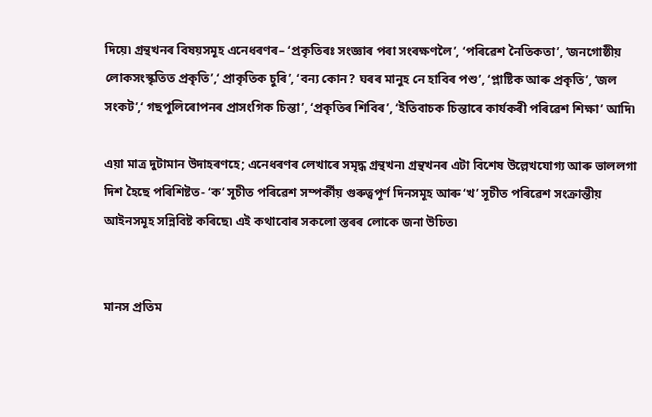দিয়ে৷ গ্ৰন্থখনৰ বিষয়সমূহ এনেধৰণৰ– ‘প্ৰকৃতিৰঃ সংজ্ঞাৰ পৰা সংৰক্ষণলৈ’, ‘পৰিৱেশ নৈতিকতা’, ‘জনগোষ্ঠীয় লোকসংস্কৃতিত প্ৰকৃতি’,‘ প্ৰাকৃতিক চুৰি’, ‘বন্য কোন? ঘৰৰ মানুহ নে হাবিৰ পশু’, ‘প্লাষ্টিক আৰু প্ৰকৃতি’, ‘জল সংকট’,‘ গছপুলিৰোপনৰ প্ৰাসংগিক চিন্তা’, ‘প্ৰকৃতিৰ শিবিৰ’, ‘ইতিবাচক চিন্তাৰে কাৰ্যকৰী পৰিৱেশ শিক্ষা’ আদি৷

এয়া মাত্ৰ দুটামান উদাহৰণহে; এনেধৰণৰ লেখাৰে সমৃদ্ধ গ্ৰন্থখন৷ গ্ৰন্থখনৰ এটা বিশেষ উল্লেখযোগ্য আৰু ভাললগা দিশ হৈছে পৰিশিষ্টত- ‘ক’ সূচীত পৰিৱেশ সম্পৰ্কীয় গুৰুত্বপূৰ্ণ দিনসমূহ আৰু ‘খ’ সূচীত পৰিৱেশ সংক্ৰান্তীয় আইনসমূহ সন্নিবিষ্ট কৰিছে৷ এই কথাবোৰ সকলো স্তৰৰ লোকে জনা উচিত৷


মানস প্ৰতিম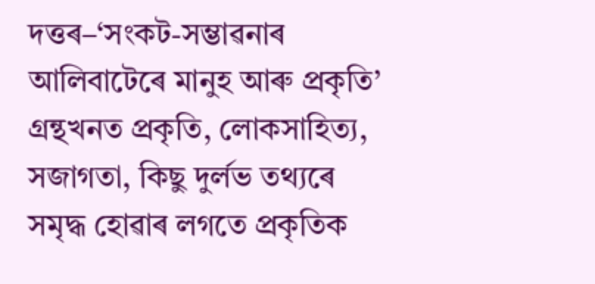দত্তৰ–‘সংকট-সম্ভাৱনাৰ আলিবাটেৰে মানুহ আৰু প্ৰকৃতি’ গ্ৰন্থখনত প্ৰকৃতি, লোকসাহিত্য, সজাগতা, কিছু দুৰ্লভ তথ্যৰে সমৃদ্ধ হোৱাৰ লগতে প্ৰকৃতিক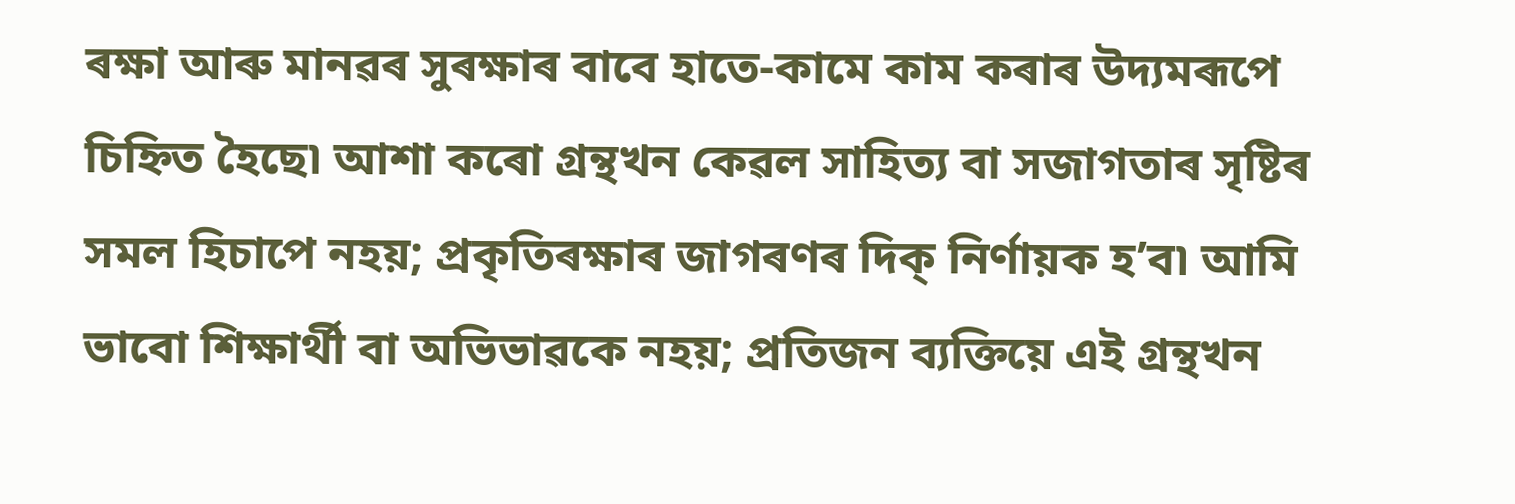ৰক্ষা আৰু মানৱৰ সুৰক্ষাৰ বাবে হাতে-কামে কাম কৰাৰ উদ্যমৰূপে চিহ্নিত হৈছে৷ আশা কৰো গ্ৰন্থখন কেৱল সাহিত্য বা সজাগতাৰ সৃষ্টিৰ সমল হিচাপে নহয়; প্ৰকৃতিৰক্ষাৰ জাগৰণৰ দিক্ নিৰ্ণায়ক হ’ব৷ আমি ভাবো শিক্ষাৰ্থী বা অভিভাৱকে নহয়; প্ৰতিজন ব্যক্তিয়ে এই গ্ৰন্থখন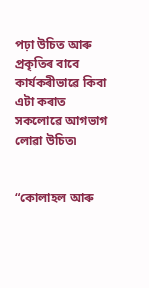পঢ়া উচিত আৰু প্ৰকৃতিৰ বাবে কাৰ্যকৰীভাৱে কিবা এটা কৰাত সকলোৱে আগভাগ লোৱা উচিত৷


“কোলাহল আৰু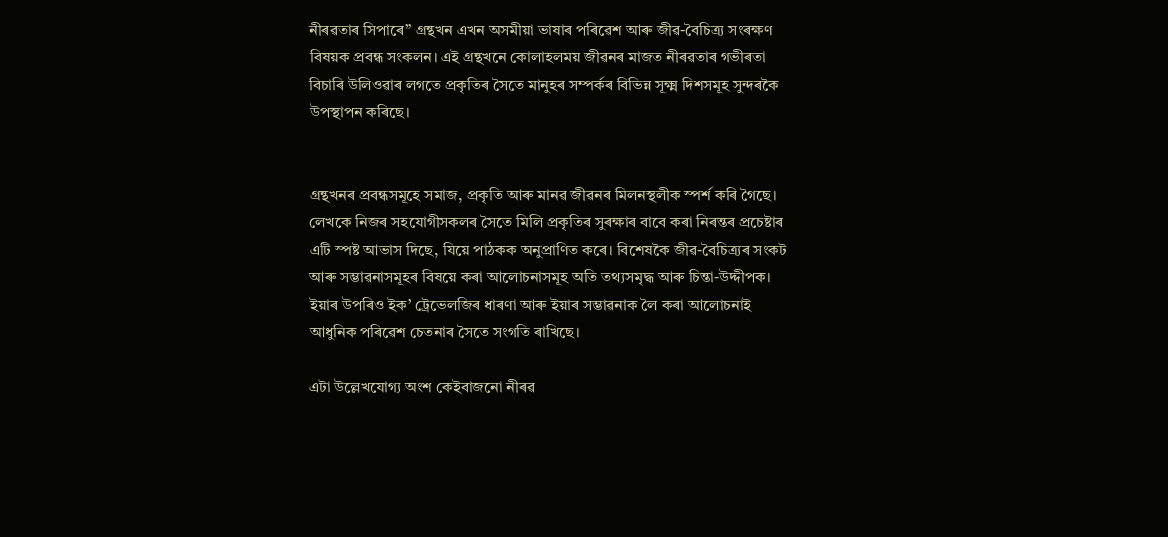নীৰৱতাৰ সিপাৰে” গ্ৰন্থখন এখন অসমীয়া ভাষাৰ পৰিৱেশ আৰু জীৱ-বৈচিত্ৰ্য সংৰক্ষণ বিষয়ক প্ৰবন্ধ সংকলন। এই গ্ৰন্থখনে কোলাহলময় জীৱনৰ মাজত নীৰৱতাৰ গভীৰতা বিচাৰি উলিওৱাৰ লগতে প্ৰকৃতিৰ সৈতে মানুহৰ সম্পৰ্কৰ বিভিন্ন সূক্ষ্ম দিশসমূহ সুন্দৰকৈ উপস্থাপন কৰিছে।


গ্ৰন্থখনৰ প্ৰবন্ধসমূহে সমাজ, প্ৰকৃতি আৰু মানৱ জীৱনৰ মিলনস্থলীক স্পৰ্শ কৰি গৈছে। লেখকে নিজৰ সহযোগীসকলৰ সৈতে মিলি প্ৰকৃতিৰ সুৰক্ষাৰ বাবে কৰা নিৰন্তৰ প্ৰচেষ্টাৰ এটি স্পষ্ট আভাস দিছে, যিয়ে পাঠকক অনুপ্ৰাণিত কৰে। বিশেষকৈ জীৱ-বৈচিত্ৰ্যৰ সংকট আৰু সম্ভাৱনাসমূহৰ বিষয়ে কৰা আলোচনাসমূহ অতি তথ্যসমৃদ্ধ আৰু চিন্তা-উদ্দীপক। ইয়াৰ উপৰিও ইক’ ট্ৰেভেলজিৰ ধাৰণা আৰু ইয়াৰ সম্ভাৱনাক লৈ কৰা আলোচনাই আধুনিক পৰিৱেশ চেতনাৰ সৈতে সংগতি ৰাখিছে।

এটা উল্লেখযোগ্য অংশ কেইবাজনো নীৰৱ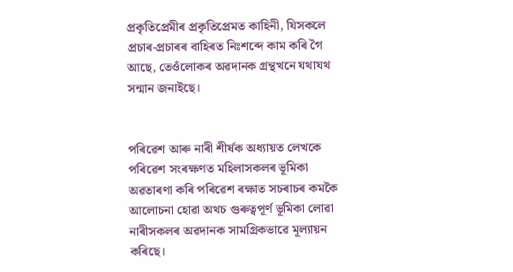প্ৰকৃতিপ্ৰেমীৰ প্ৰকৃতিপ্ৰেমত কাহিনী, যিসকলে প্ৰচাৰ-প্ৰচাৰৰ বাহিৰত নিঃশব্দে কাম কৰি গৈ আছে, তেওঁলোকৰ অৱদানক গ্ৰন্থখনে যথাযথ সন্মান জনাইছে।


পৰিৱেশ আৰু নাৰী শীৰ্ষক অধ্যায়ত লেখকে পৰিৱেশ সংৰক্ষণত মহিলাসকলৰ ভূমিকা অৱতাৰণা কৰি পৰিৱেশ ৰক্ষাত সচৰাচৰ কমকৈ আলোচনা হোৱা অথচ গুৰুত্বপূৰ্ণ ভূমিকা লোৱা নাৰীসকলৰ অৱদানক সামগ্ৰিকভাৱে মূল্যায়ন কৰিছে।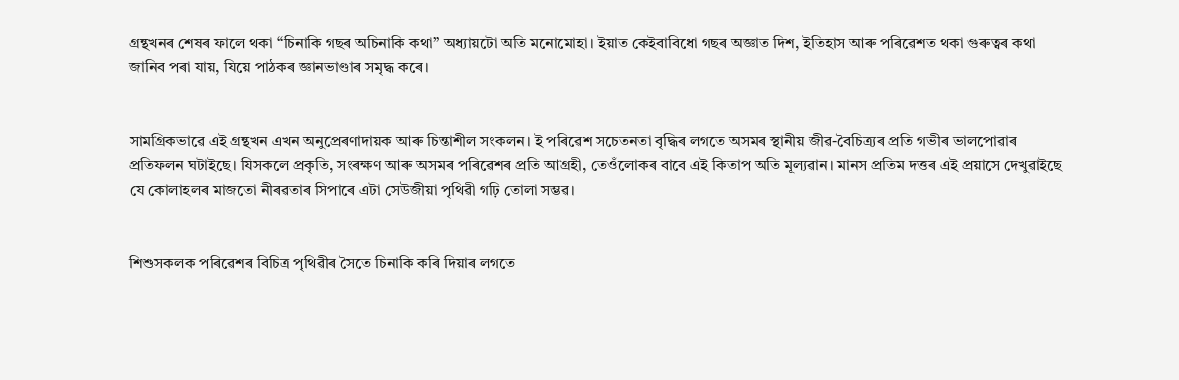গ্ৰন্থখনৰ শেষৰ ফালে থকা “চিনাকি গছৰ অচিনাকি কথা” অধ্যায়টো অতি মনোমোহা। ইয়াত কেইবাবিধো গছৰ অজ্ঞাত দিশ, ইতিহাস আৰু পৰিৱেশত থকা গুৰুত্বৰ কথা জানিব পৰা যায়, যিয়ে পাঠকৰ জ্ঞানভাণ্ডাৰ সমৃদ্ধ কৰে।


সামগ্ৰিকভাৱে এই গ্ৰন্থখন এখন অনুপ্ৰেৰণাদায়ক আৰু চিন্তাশীল সংকলন। ই পৰিৱেশ সচেতনতা বৃদ্ধিৰ লগতে অসমৰ স্থানীয় জীৱ-বৈচিত্ৰ্যৰ প্ৰতি গভীৰ ভালপোৱাৰ প্ৰতিফলন ঘটাইছে। যিসকলে প্ৰকৃতি, সংৰক্ষণ আৰু অসমৰ পৰিৱেশৰ প্ৰতি আগ্ৰহী, তেওঁলোকৰ বাবে এই কিতাপ অতি মূল্যৱান। মানস প্ৰতিম দত্তৰ এই প্ৰয়াসে দেখুৱাইছে যে কোলাহলৰ মাজতো নীৰৱতাৰ সিপাৰে এটা সেউজীয়া পৃথিৱী গঢ়ি তোলা সম্ভৱ।


শিশুসকলক পৰিৱেশৰ বিচিত্ৰ পৃথিৱীৰ সৈতে চিনাকি কৰি দিয়াৰ লগতে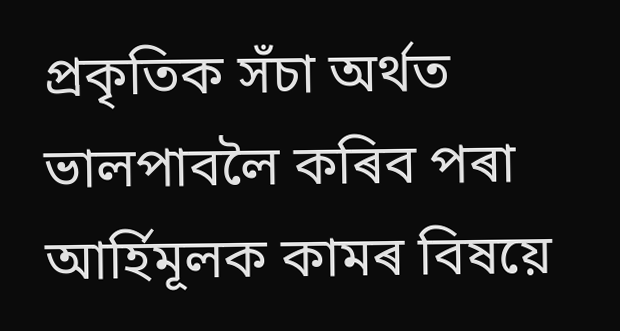প্ৰকৃতিক সঁচা অৰ্থত ভালপাবলৈ কৰিব পৰা আৰ্হিমূলক কামৰ বিষয়ে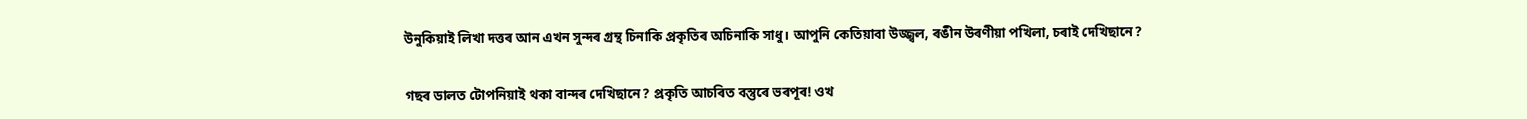উনুকিয়াই লিখা দত্তৰ আন এখন সুন্দৰ গ্ৰন্থ চিনাকি প্ৰকৃতিৰ অচিনাকি সাধু। আপুনি কেতিয়াবা উজ্জ্বল, ৰঙীন উৰণীয়া পখিলা, চৰাই দেখিছানে?


গছৰ ডালত টোপনিয়াই থকা বান্দৰ দেখিছানে? প্ৰকৃতি আচৰিত বস্তুৰে ভৰপূৰ! ওখ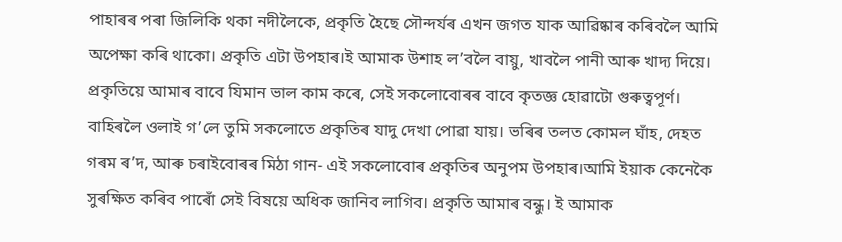পাহাৰৰ পৰা জিলিকি থকা নদীলৈকে, প্ৰকৃতি হৈছে সৌন্দৰ্যৰ এখন জগত যাক আৱিষ্কাৰ কৰিবলৈ আমি অপেক্ষা কৰি থাকো। প্ৰকৃতি এটা উপহাৰ।ই আমাক উশাহ ল’বলৈ বায়ু, খাবলৈ পানী আৰু খাদ্য দিয়ে। প্ৰকৃতিয়ে আমাৰ বাবে যিমান ভাল কাম কৰে, সেই সকলোবোৰৰ বাবে কৃতজ্ঞ হোৱাটো গুৰুত্বপূৰ্ণ। বাহিৰলৈ ওলাই গ’লে তুমি সকলোতে প্ৰকৃতিৰ যাদু দেখা পোৱা যায়। ভৰিৰ তলত কোমল ঘাঁহ, দেহত গৰম ৰ’দ, আৰু চৰাইবোৰৰ মিঠা গান- এই সকলোবোৰ প্ৰকৃতিৰ অনুপম উপহাৰ।আমি ইয়াক কেনেকৈ সুৰক্ষিত কৰিব পাৰোঁ সেই বিষয়ে অধিক জানিব লাগিব। প্ৰকৃতি আমাৰ বন্ধু। ই আমাক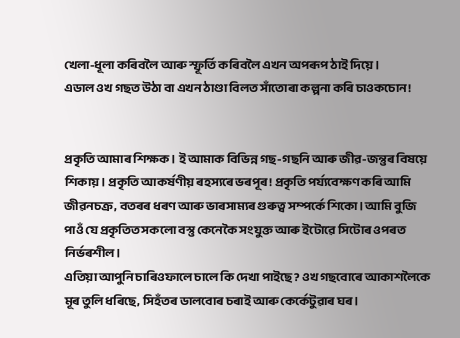খেলা-ধূলা কৰিবলৈ আৰু স্ফূৰ্তি কৰিবলৈ এখন অপৰূপ ঠাই দিয়ে।
এডাল ওখ গছত উঠা বা এখন ঠাণ্ডা বিলত সাঁতোৰা কল্পনা কৰি চাওকচোন!


প্ৰকৃতি আমাৰ শিক্ষক। ই আমাক বিভিন্ন গছ-গছনি আৰু জীৱ-জন্তুৰ বিষয়ে শিকায়। প্ৰকৃতি আকৰ্ষণীয় ৰহস্যৰে ভৰপূৰ! প্ৰকৃতি পৰ্য্যবেক্ষণ কৰি আমি জীৱনচক্ৰ, বতৰৰ ধৰণ আৰু ভাৰসাম্যৰ গুৰুত্ব সম্পৰ্কে শিকো। আমি বুজি পাওঁ যে প্ৰকৃতিত সকলো বস্তু কেনেকৈ সংযুক্ত আৰু ইটোৱে সিটোৰ ওপৰত নিৰ্ভৰশীল।
এতিয়া আপুনি চাৰিওফালে চালে কি দেখা পাইছে? ওখ গছবোৰে আকাশলৈকে মূৰ তুলি ধৰিছে, সিহঁতৰ ডালবোৰ চৰাই আৰু কেৰ্কেটুৱাৰ ঘৰ।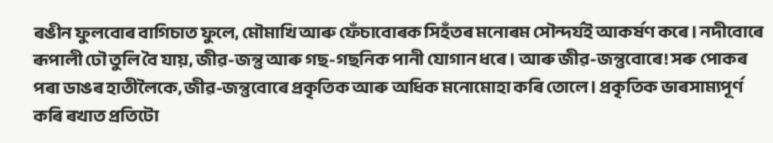ৰঙীন ফুলবোৰ বাগিচাত ফুলে, মৌমাখি আৰু ফেঁচাবোৰক সিহঁতৰ মনোৰম সৌন্দৰ্যই আকৰ্ষণ কৰে। নদীবোৰে ৰূপালী ঢৌ তুলি বৈ যায়, জীৱ-জন্তু আৰু গছ-গছনিক পানী যোগান ধৰে। আৰু জীৱ-জন্তুবোৰে! সৰু পোকৰ পৰা ডাঙৰ হাতীলৈকে, জীৱ-জন্তুবোৰে প্ৰকৃতিক আৰু অধিক মনোমোহা কৰি তোলে। প্ৰকৃতিক ভাৰসাম্যপূৰ্ণ কৰি ৰখাত প্ৰতিটো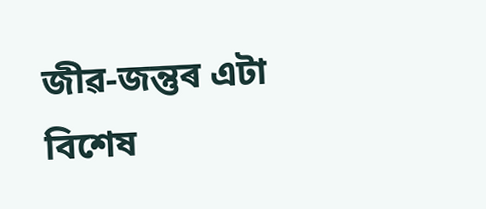জীৱ-জন্তুৰ এটা বিশেষ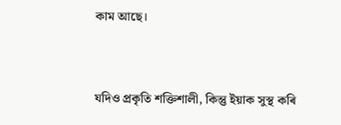কাম আছে।


যদিও প্ৰকৃতি শক্তিশালী, কিন্তু ইয়াক সুস্থ কৰি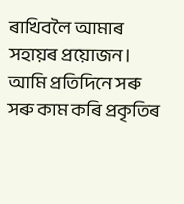ৰাখিবলৈ আমাৰ সহায়ৰ প্ৰয়োজন। আমি প্ৰতিদিনে সৰু সৰু কাম কৰি প্ৰকৃতিৰ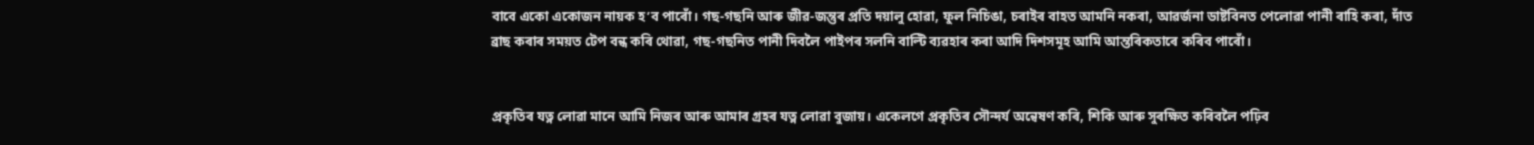বাবে একো একোজন নায়ক হ’ব পাৰোঁ। গছ-গছনি আৰু জীৱ-জন্তুৰ প্ৰতি দয়ালু হোৱা, ফুল নিচিঙা, চৰাইৰ বাহত আমনি নকৰা, আৱৰ্জনা ডাষ্টবিনত পেলোৱা পানী ৰাহি কৰা, দাঁত ব্ৰাছ কৰাৰ সময়ত টেপ বন্ধ কৰি থোৱা, গছ-গছনিত পানী দিবলৈ পাইপৰ সলনি বাল্টি ব্যৱহাৰ কৰা আদি দিশসমূহ আমি আন্তৰিকতাৰে কৰিব পাৰোঁ।


প্ৰকৃতিৰ যত্ন লোৱা মানে আমি নিজৰ আৰু আমাৰ গ্ৰহৰ যত্ন লোৱা বুজায়। একেলগে প্ৰকৃতিৰ সৌন্দৰ্য অন্বেষণ কৰি, শিকি আৰু সুৰক্ষিত কৰিবলৈ পঢ়িব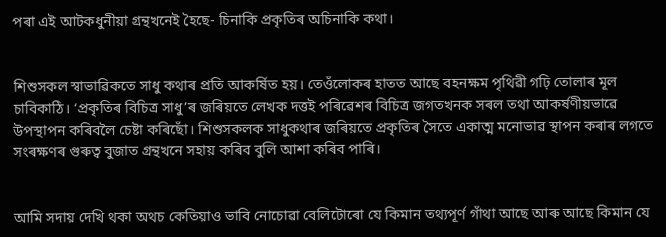পৰা এই আটকধুনীয়া গ্ৰন্থখনেই হৈছে- চিনাকি প্ৰকৃতিৰ অচিনাকি কথা।


শিশুসকল স্বাভাৱিকতে সাধু কথাৰ প্ৰতি আকৰ্ষিত হয়। তেওঁলোকৰ হাতত আছে বহনক্ষম পৃথিৱী গঢ়ি তোলাৰ মূল চাবিকাঠি। ‘প্ৰকৃতিৰ বিচিত্ৰ সাধু’ৰ জৰিয়তে লেখক দত্তই পৰিৱেশৰ বিচিত্ৰ জগতখনক সৰল তথা আকৰ্ষণীয়ভাৱে উপস্থাপন কৰিবলৈ চেষ্টা কৰিছোঁ। শিশুসকলক সাধুকথাৰ জৰিয়তে প্ৰকৃতিৰ সৈতে একাত্ম মনোভাৱ স্থাপন কৰাৰ লগতে সংৰক্ষণৰ গুৰুত্ব বুজাত গ্ৰন্থখনে সহায় কৰিব বুলি আশা কৰিব পাৰি।


আমি সদায় দেখি থকা অথচ কেতিয়াও ভাবি নোচোৱা বেলিটোৰো যে কিমান তথ্যপূৰ্ণ গাঁথা আছে আৰু আছে কিমান যে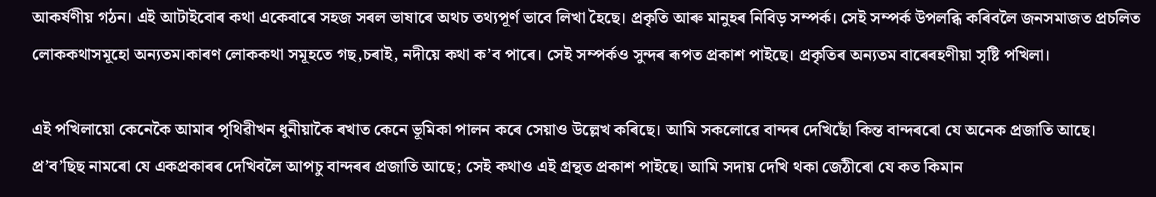আকৰ্ষণীয় গঠন। এই আটাইবোৰ কথা একেবাৰে সহজ সৰল ভাষাৰে অথচ তথ্যপূৰ্ণ ভাবে লিখা হৈছে। প্ৰকৃতি আৰু মানুহৰ নিবিড় সম্পৰ্ক। সেই সম্পৰ্ক উপলব্ধি কৰিবলৈ জনসমাজত প্ৰচলিত লোককথাসমূহো অন্যতম।কাৰণ লোককথা সমূহতে গছ,চৰাই, নদীয়ে কথা ক’ব পাৰে। সেই সম্পৰ্কও সুন্দৰ ৰূপত প্ৰকাশ পাইছে। প্ৰকৃতিৰ অন্যতম বাৰেৰহণীয়া সৃষ্টি পখিলা।

এই পখিলায়ো কেনেকৈ আমাৰ পৃথিৱীখন ধুনীয়াকৈ ৰখাত কেনে ভূমিকা পালন কৰে সেয়াও উল্লেখ কৰিছে। আমি সকলোৱে বান্দৰ দেখিছোঁ কিন্ত বান্দৰৰো যে অনেক প্ৰজাতি আছে। প্ৰ’ব’ছিছ নামৰো যে একপ্ৰকাৰৰ দেখিবলৈ আপচু বান্দৰৰ প্ৰজাতি আছে; সেই কথাও এই গ্ৰন্থত প্ৰকাশ পাইছে। আমি সদায় দেখি থকা জেঠীৰো যে কত কিমান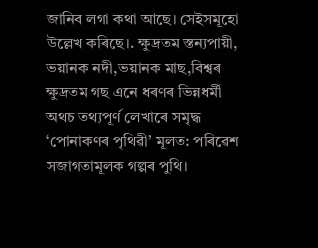জানিব লগা কথা আছে। সেইসমূহো উল্লেখ কৰিছে।. ক্ষুদ্ৰতম স্তন্যপায়ী, ভয়ানক নদী,ভয়ানক মাছ,বিশ্বৰ ক্ষুদ্ৰতম গছ এনে ধৰণৰ ভিন্নধৰ্মী অথচ তথ্যপূৰ্ণ লেখাৰে সমৃদ্ধ‌ ‘পোনাকণৰ পৃথিৱী’ মূলত: পৰিৱেশ সজাগতামূলক গল্পৰ পুথি।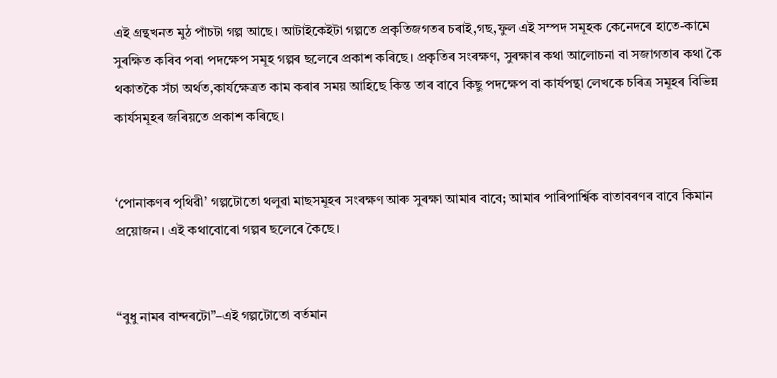এই গ্ৰন্থখনত মুঠ পাঁচটা গল্প আছে। আটাইকেইটা গল্পতে প্ৰকৃতিজগতৰ চৰাই,গছ,ফুল এই সম্পদ সমূহক কেনেদৰে হাতে-কামে সুৰক্ষিত কৰিব পৰা পদক্ষেপ সমূহ গল্পৰ ছলেৰে প্ৰকাশ কৰিছে। প্ৰকৃতিৰ সংৰক্ষণ, সুৰক্ষাৰ কথা আলোচনা বা সজাগতাৰ কথা কৈ থকাতকৈ সঁচা অৰ্থত,কাৰ্যক্ষেত্ৰত কাম কৰাৰ সময় আহিছে কিন্ত তাৰ বাবে কিছু পদক্ষেপ বা কাৰ্যপন্থা লেখকে চৰিত্ৰ সমূহৰ বিভিন্ন কাৰ্যসমূহৰ জৰিয়তে প্ৰকাশ কৰিছে।


‘পোনাকণৰ পৃথিৱী’ গল্পটোতো থলুৱা মাছসমূহৰ সংৰক্ষণ আৰু সুৰক্ষা আমাৰ বাবে; আমাৰ পাৰিপাৰ্শ্বিক বাতাবৰণৰ বাবে কিমান প্ৰয়োজন। এই কথাবোৰো গল্পৰ ছলেৰে কৈছে।


“বুধু নামৰ বান্দৰটো”–এই গল্পটোতো বৰ্তমান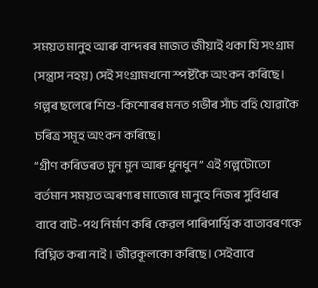সময়ত মানুহ আৰু বান্দৰৰ মাজত জীয়াই থকা যি সংগ্ৰাম (সন্ত্ৰাস নহয়) সেই সংগ্ৰামখনো স্পষ্টকৈ অংকন কৰিছে। গল্পৰ ছলেৰে শিশু-কিশোৰৰ মনত গভীৰ সাঁচ বহি যোৱাকৈ চৰিত্ৰ সমূহ অংকন কৰিছে।
“গ্ৰীণ কৰিডৰত মুন মুন আৰু ধুনধুন” এই গল্পটোতো বৰ্তমান সময়ত অৰণ্যৰ মাজেৰে মানুহে নিজৰ সুবিধাৰ বাবে বাট-পথ নিৰ্মাণ কৰি কেৱল পাৰিপাৰ্শ্বিক বাতাবৰণকে বিঘ্নিত কৰা নাই । জীৱকূলকো কৰিছে। সেইবাবে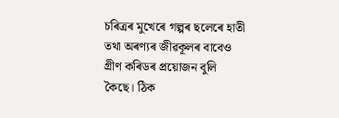চৰিত্ৰৰ মুখেৰে গল্পৰ ছলেৰে হাতী তথা অৰণ্যৰ জীৱকূলৰ বাবেও গ্ৰীণ কৰিডৰ প্ৰয়োজন বুলি কৈছে। ঠিক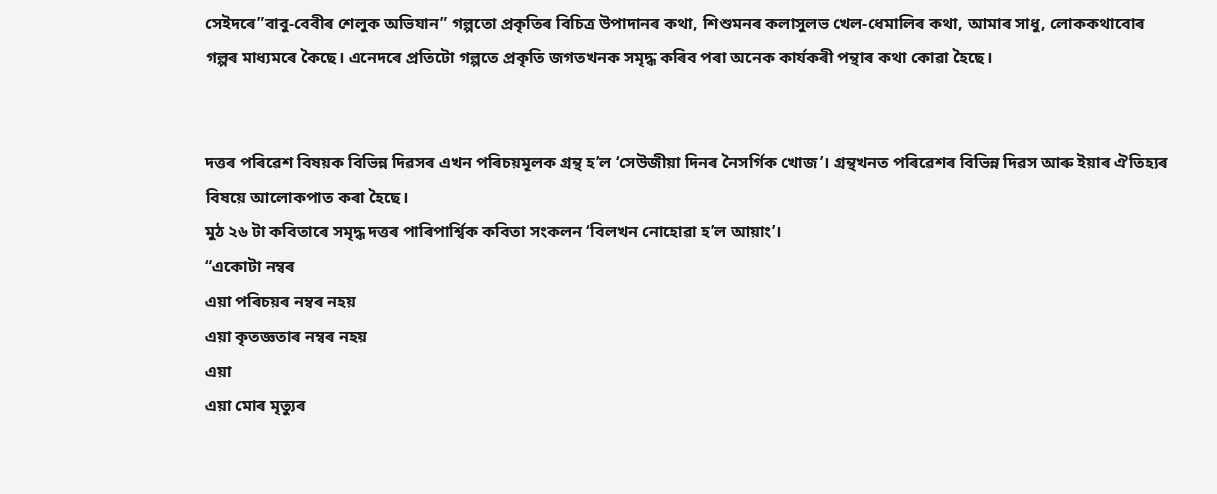সেইদৰে”বাবু-বেবীৰ শেলুক অভিযান” গল্পতো প্ৰকৃতিৰ বিচিত্ৰ উপাদানৰ কথা, শিশুমনৰ কলাসুলভ খেল-ধেমালিৰ কথা, আমাৰ সাধু, লোককথাবোৰ গল্পৰ মাধ্যমৰে কৈছে। এনেদৰে প্ৰতিটো গল্পতে প্ৰকৃতি জগতখনক সমৃদ্ধ কৰিব পৰা অনেক কাৰ্যকৰী পন্থাৰ কথা কোৱা হৈছে।


দত্তৰ পৰিৱেশ বিষয়ক বিভিন্ন দিৱসৰ এখন পৰিচয়মূলক গ্ৰন্থ হ’ল ‘সেউজীয়া দিনৰ নৈসৰ্গিক খোজ’। গ্ৰন্থখনত পৰিৱেশৰ বিভিন্ন দিৱস আৰু ইয়াৰ ঐতিহ্যৰ বিষয়ে আলোকপাত কৰা হৈছে।
মুঠ ২৬ টা কবিতাৰে সমৃদ্ধ দত্তৰ পাৰিপাৰ্শ্বিক কবিতা সংকলন ‘বিলখন নোহোৱা হ’ল আয়াং’।
“একোটা নম্বৰ
এয়া পৰিচয়ৰ নম্বৰ নহয়
এয়া কৃতজ্ঞতাৰ নম্বৰ নহয়
এয়া
এয়া মোৰ মৃত্যুৰ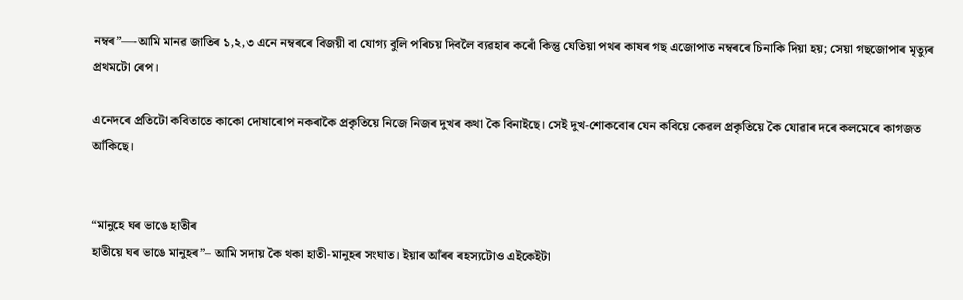নম্বৰ”—-আমি মানৱ জাতিৰ ১,২,৩ এনে নম্বৰৰে বিজয়ী বা যোগ্য বুলি পৰিচয় দিবলৈ ব্যৱহাৰ কৰোঁ কিন্তু যেতিয়া পথৰ কাষৰ গছ এজোপাত নম্বৰৰে চিনাকি দিয়া হয়; সেয়া গছজোপাৰ মৃত্যুৰ প্ৰথমটো ৰেপ।

এনেদৰে প্ৰতিটো কবিতাতে কাকো দোষাৰোপ নকৰাকৈ প্ৰকৃতিয়ে নিজে নিজৰ দুখৰ কথা কৈ বিনাইছে। সেই দুখ-শোকবোৰ যেন কবিয়ে কেৱল প্ৰকৃতিয়ে কৈ যোৱাৰ দৰে কলমেৰে কাগজত আঁকিছে।


“মানুহে ঘৰ ভাঙে হাতীৰ
হাতীয়ে ঘৰ ভাঙে মানুহৰ”– আমি সদায় কৈ থকা হাতী-মানুহৰ সংঘাত। ইয়াৰ আঁৰৰ ৰহস্যটোও এইকেইটা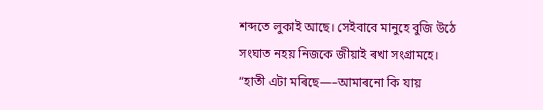শব্দতে লুকাই আছে। সেইবাবে মানুহে বুজি উঠে সংঘাত নহয় নিজকে জীয়াই ৰখা সংগ্ৰামহে।
“হাতী এটা মৰিছে—–আমাৰনো কি যায়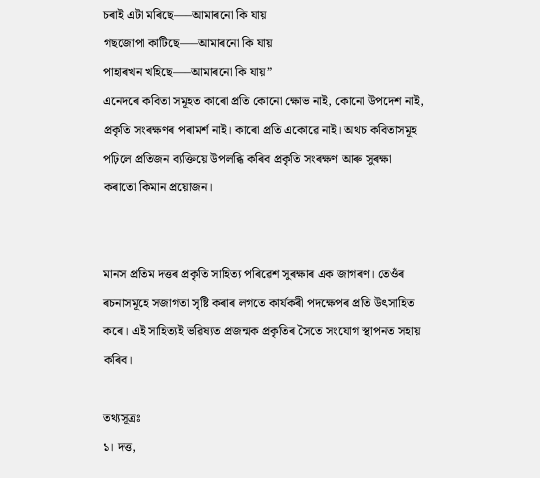চৰাই এটা মৰিছে—–আমাৰনো কি যায়
গছজোপা কাটিছে—–আমাৰনো কি যায়
পাহাৰখন খহিছে—–আমাৰনো কি যায়”
এনেদৰে কবিতা সমূহত কাৰো প্ৰতি কোনো ক্ষোভ নাই, কোনো উপদেশ নাই, প্ৰকৃতি সংৰক্ষণৰ পৰামৰ্শ নাই। কাৰো প্ৰতি একোৱে নাই। অথচ কবিতাসমূহ পঢ়িলে প্ৰতিজন ব্যক্তিয়ে উপলব্ধি কৰিব প্ৰকৃতি সংৰক্ষণ আৰু সুৰক্ষা কৰাতো কিমান প্ৰয়োজন।


মানস প্ৰতিম দত্তৰ প্ৰকৃতি সাহিত্য পৰিৱেশ সুৰক্ষাৰ এক জাগৰণ। তেওঁৰ ৰচনাসমূহে সজাগতা সৃষ্টি কৰাৰ লগতে কাৰ্যকৰী পদক্ষেপৰ প্ৰতি উৎসাহিত কৰে। এই সাহিত্যই ভৱিষ্যত প্ৰজন্মক প্ৰকৃতিৰ সৈতে সংযোগ স্থাপনত সহায় কৰিব।

তথ্যসূত্ৰঃ
১। দত্ত,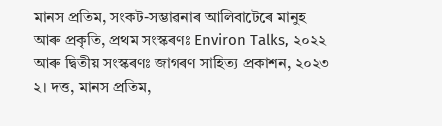মানস প্ৰতিম, সংকট-সম্ভাৱনাৰ আলিবাটেৰে মানুহ আৰু প্ৰকৃতি, প্ৰথম সংস্কৰণঃ Environ Talks, ২০২২ আৰু দ্বিতীয় সংস্কৰণঃ জাগৰণ সাহিত্য প্ৰকাশন, ২০২৩
২। দত্ত, মানস প্ৰতিম,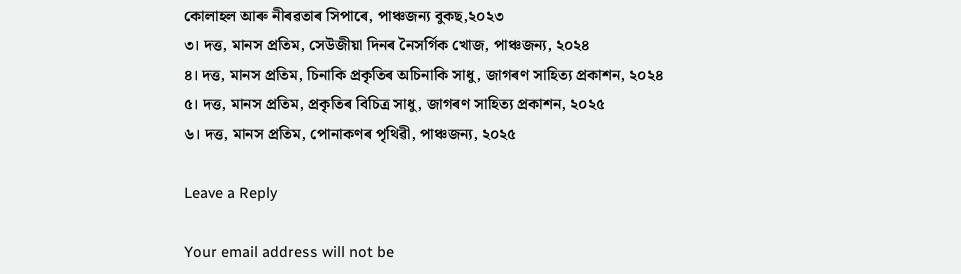কোলাহল আৰু নীৰৱতাৰ সিপাৰে, পাঞ্চজন্য বুকছ,২০২৩
৩। দত্ত, মানস প্ৰতিম, সেউজীয়া দিনৰ নৈসৰ্গিক খোজ, পাঞ্চজন্য, ২০২৪
৪। দত্ত, মানস প্ৰতিম, চিনাকি প্ৰকৃতিৰ অচিনাকি সাধু, জাগৰণ সাহিত্য প্ৰকাশন, ২০২৪
৫। দত্ত, মানস প্ৰতিম, প্ৰকৃতিৰ বিচিত্ৰ সাধু, জাগৰণ সাহিত্য প্ৰকাশন, ২০২৫
৬। দত্ত, মানস প্ৰতিম, পোনাকণৰ পৃথিৱী, পাঞ্চজন্য, ২০২৫

Leave a Reply

Your email address will not be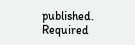published. Required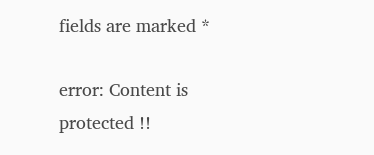fields are marked *

error: Content is protected !!